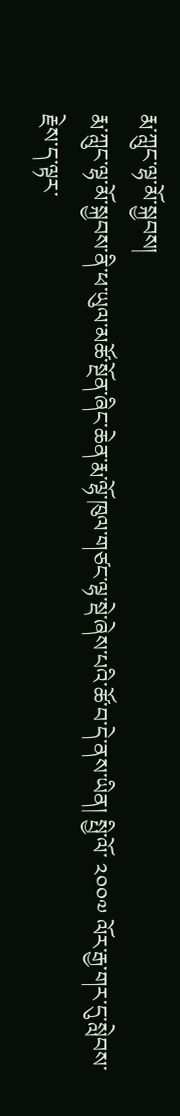རྨ་ཀླུང་ལྷ་མོ་སྐྱབས།
རྨ་ཀླུང་ལྷ་མོ་སྐྱབས་ནི་ཕ་ཡུལ་མཚོ་སྔོན་ཞིང་ཆེན་རྨ་ལྷོ་ཁུལ་གཙང་ལྷ་སྡེ་ཞེས་པའི་ཚོ་བ་དེ་ནས་ཡིན། སྤྱི་ལོ་ ༢༠༠༧ ལོར་རྒྱ་གར་དུ་སླེབས་རྗེས་ད་ལྟར་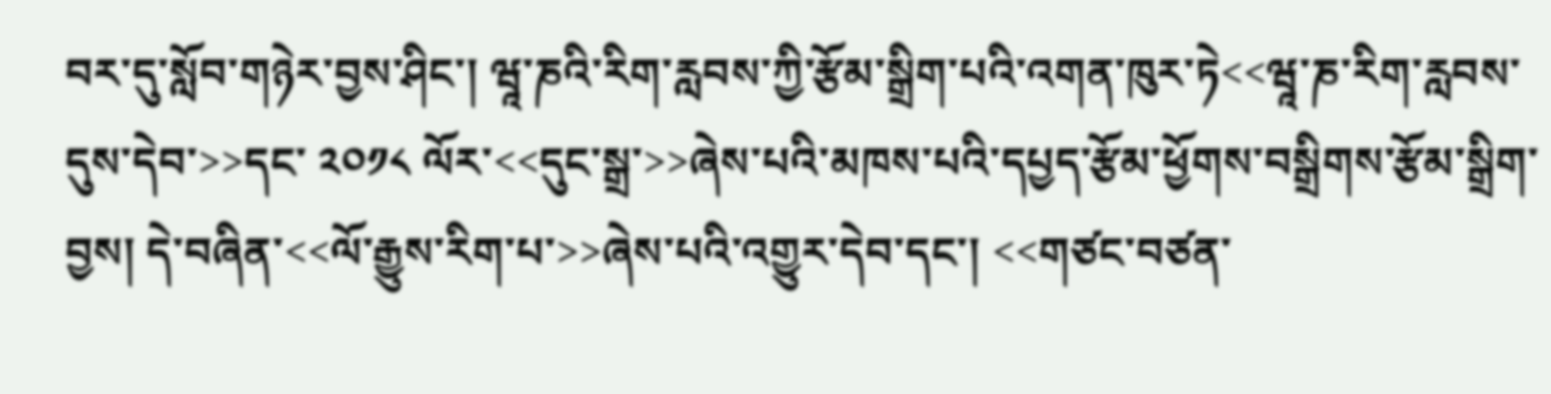བར་དུ་སློབ་གཉེར་བྱས་ཤིང་། ཝཱ་ཎའི་རིག་རླབས་ཀྱི་རྩོམ་སྒྲིག་པའི་འགན་ཁུར་ཏེ<<ཝཱ་ཎ་རིག་རླབས་དུས་དེབ་>>དང་ ༢༠༡༨ ལོར་<<དུང་སྒྲ་>>ཞེས་པའི་མཁས་པའི་དཔྱད་རྩོམ་ཕྱོགས་བསྒྲིགས་རྩོམ་སྒྲིག་བྱས། དེ་བཞིན་<<ལོ་རྒྱུས་རིག་པ་>>ཞེས་པའི་འགྱུར་དེབ་དང་། <<གཙང་བཙན་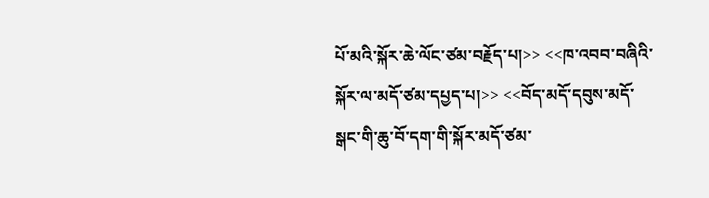པོ་མའི་སྐོར་ཆེ་ལོང་ཙམ་བརྗོད་པ།>> <<ཁ་འབབ་བཞིའི་སྐོར་ལ་མདོ་ཙམ་དཔྱད་པ།>> <<བོད་མདོ་དབུས་མདོ་སྒང་གི་ཆུ་བོ་དག་གི་སྐོར་མདོ་ཙམ་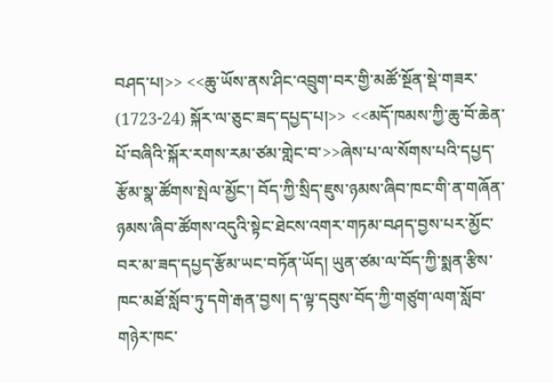བཤད་པ།>> <<ཆུ་ཡོས་ནས་ཤིང་འབྲུག་བར་གྱི་མཚོ་སྔོན་སྡེ་གཟར་ (1723-24) སྐོར་ལ་ཅུང་ཟད་དཔྱད་པ།>> <<མདོ་ཁམས་ཀྱི་ཆུ་བོ་ཆེན་པོ་བཞིའི་སྐོར་རགས་རམ་ཙམ་གླེང་བ་>>ཞེས་པ་ལ་སོགས་པའི་དཔྱད་རྩོམ་སྣ་ཚོགས་སྤེལ་མྱོང་། བོད་ཀྱི་སྲིད་ཇུས་ཉམས་ཞིབ་ཁང་གི་ན་གཞོན་ཉམས་ཞིབ་ཚོགས་འདུའི་སྟེང་ཐེངས་འགར་གཏམ་བཤད་བྱས་པར་མྱོང་བར་མ་ཟད་དཔྱད་རྩོམ་ཡང་བཏོན་ཡོད། ཡུན་ཙམ་ལ་བོད་ཀྱི་སྨན་རྩིས་ཁང་མཐོ་སློབ་ཏུ་དགེ་རྒན་བྱས། ད་ལྟ་དབུས་བོད་ཀྱི་གཙུག་ལག་སློབ་གཉེར་ཁང་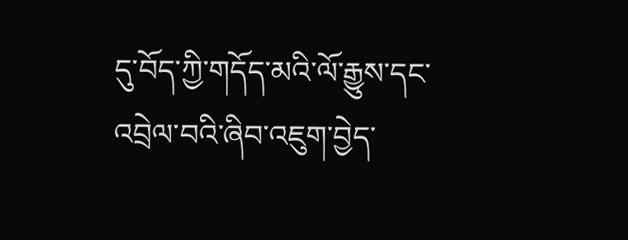དུ་བོད་ཀྱི་གདོད་མའི་ལོ་རྒྱུས་དང་འབྲེལ་བའི་ཞིབ་འཇུག་བྱེད་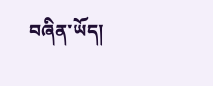བཞིན་ཡོད།